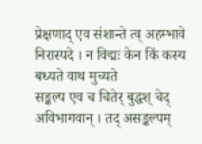प्रेक्षणाद् एव संशान्ते त्व् अहम्भावे निरास्पदे । न विद्मः केन किं कस्य बध्यते वाथ मुच्यते
सङ्कल्प एव च चितेर् बुद्धश् चेद् अविभागवान् । तद् असङ्कल्पम्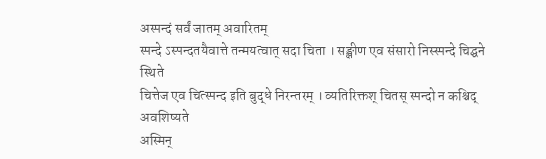अस्पन्दं सर्वं जातम् अवारितम्
स्पन्दे ऽस्पन्दतयैवात्ते तन्मयत्वात् सदा चिता । सङ्क्षीण एव संसारो निस्स्पन्दे चिद्घने स्थिते
चित्तेज एव चित्स्पन्द इति बुद्धे निरन्तरम् । व्यतिरिक्तश् चितस् स्पन्दो न कश्चिद् अवशिष्यते
अस्मिन्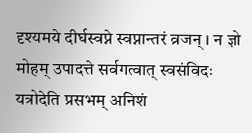दृश्यमये दीर्घस्वप्ने स्वप्नान्तरं व्रजन् । न ज्ञो मोहम् उपादत्ते सर्वगत्वात् स्वसंविदः
यत्रोदेति प्रसभम् अनिशं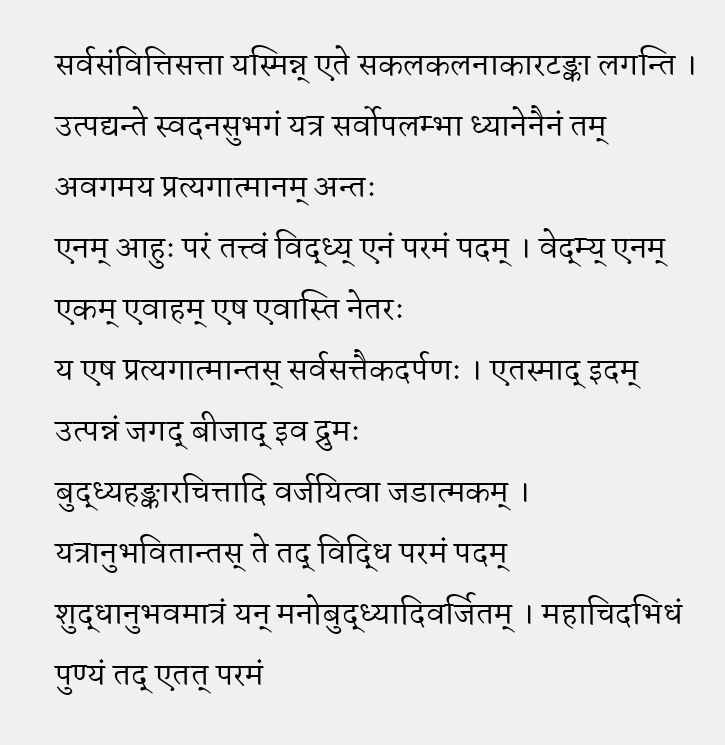सर्वसंवित्तिसत्ता यस्मिन्न् एते सकलकलनाकारटङ्का लगन्ति । उत्पद्यन्ते स्वदनसुभगं यत्र सर्वोपलम्भा ध्यानेनैनं तम् अवगमय प्रत्यगात्मानम् अन्तः
एनम् आहुः परं तत्त्वं विद्ध्य् एनं परमं पदम् । वेद्म्य् एनम् एकम् एवाहम् एष एवास्ति नेतरः
य एष प्रत्यगात्मान्तस् सर्वसत्तैकदर्पणः । एतस्माद् इदम् उत्पन्नं जगद् बीजाद् इव द्रुमः
बुद्ध्यहङ्कारचित्तादि वर्जयित्वा जडात्मकम् । यत्रानुभवितान्तस् ते तद् विद्धि परमं पदम्
शुद्धानुभवमात्रं यन् मनोबुद्ध्यादिवर्जितम् । महाचिदभिधं पुण्यं तद् एतत् परमं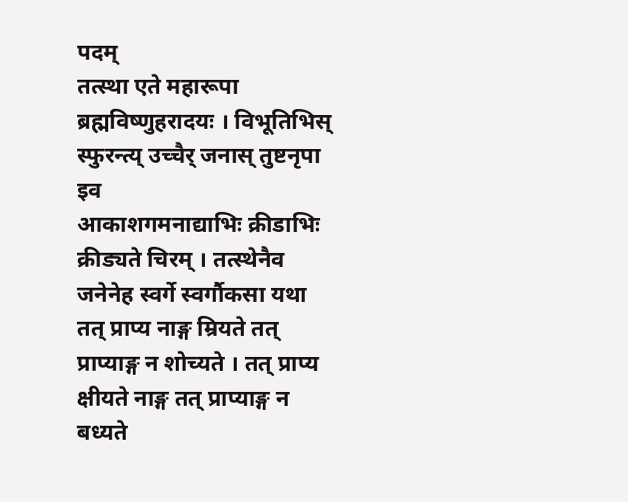पदम्
तत्स्था एते महारूपा ब्रह्मविष्णुहरादयः । विभूतिभिस् स्फुरन्त्य् उच्चैर् जनास् तुष्टनृपा इव
आकाशगमनाद्याभिः क्रीडाभिः क्रीड्यते चिरम् । तत्स्थेनैव जनेनेह स्वर्गे स्वर्गौकसा यथा
तत् प्राप्य नाङ्ग म्रियते तत् प्राप्याङ्ग न शोच्यते । तत् प्राप्य क्षीयते नाङ्ग तत् प्राप्याङ्ग न बध्यते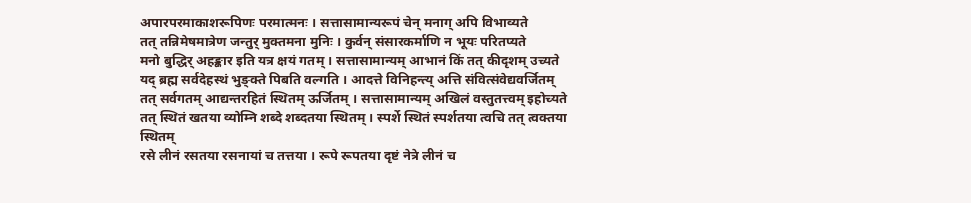अपारपरमाकाशरूपिणः परमात्मनः । सत्तासामान्यरूपं चेन् मनाग् अपि विभाव्यते
तत् तन्निमेषमात्रेण जन्तुर् मुक्तमना मुनिः । कुर्वन् संसारकर्माणि न भूयः परितप्यते
मनो बुद्धिर् अहङ्कार इति यत्र क्षयं गतम् । सत्तासामान्यम् आभानं किं तत् कीदृशम् उच्यते
यद् ब्रह्म सर्वदेहस्थं भुङ्क्ते पिबति वल्गति । आदत्ते विनिहन्त्य् अत्ति संवित्संवेद्यवर्जितम्
तत् सर्वगतम् आद्यन्तरहितं स्थितम् ऊर्जितम् । सत्तासामान्यम् अखिलं वस्तुतत्त्वम् इहोच्यते
तत् स्थितं खतया व्योम्नि शब्दे शब्दतया स्थितम् । स्पर्शे स्थितं स्पर्शतया त्वचि तत् त्वक्तया स्थितम्
रसे लीनं रसतया रसनायां च तत्तया । रूपे रूपतया दृष्टं नेत्रे लीनं च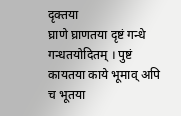दृक्तया
घ्राणे घ्राणतया दृष्टं गन्धे गन्धतयोदितम् । पुष्टं कायतया काये भूमाव् अपि च भूतया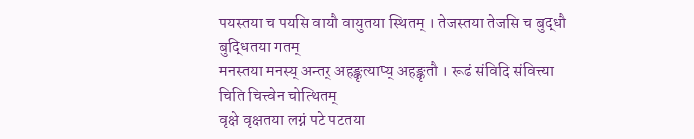पयस्तया च पयसि वायौ वायुतया स्थितम् । तेजस्तया तेजसि च बुद्धौ बुद्धितया गतम्
मनस्तया मनस्य् अन्तर् अहङ्कृत्याप्य् अहङ्कृतौ । रूढं संविदि संवित्त्या चिति चित्त्वेन चोत्थितम्
वृक्षे वृक्षतया लग्नं पटे पटतया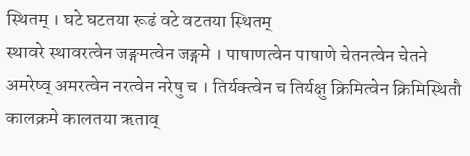स्थितम् । घटे घटतया रूढं वटे वटतया स्थितम्
स्थावरे स्थावरत्वेन जङ्गमत्वेन जङ्गमे । पाषाणत्वेन पाषाणे चेतनत्वेन चेतने
अमरेष्व् अमरत्वेन नरत्वेन नरेषु च । तिर्यक्त्वेन च तिर्यक्षु क्रिमित्वेन क्रिमिस्थितौ
कालक्रमे कालतया ऋताव्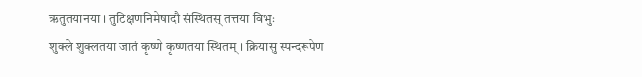ऋतुतयानया । तुटिक्षणनिमेषादौ संस्थितस् तत्तया विभुः
शुक्ले शुक्लतया जातं कृष्णे कृष्णतया स्थितम् । क्रियासु स्पन्दरूपेण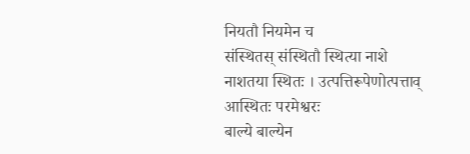नियतौ नियमेन च
संस्थितस् संस्थितौ स्थित्या नाशे नाशतया स्थितः । उत्पत्तिरूपेणोत्पत्ताव् आस्थितः परमेश्वरः
बाल्ये बाल्येन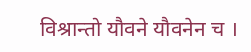विश्रान्तो यौवने यौवनेन च ।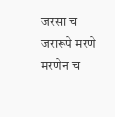जरसा च जरारूपे मरणे मरणेन च